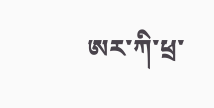ཨར་ཀི་ཕྲ་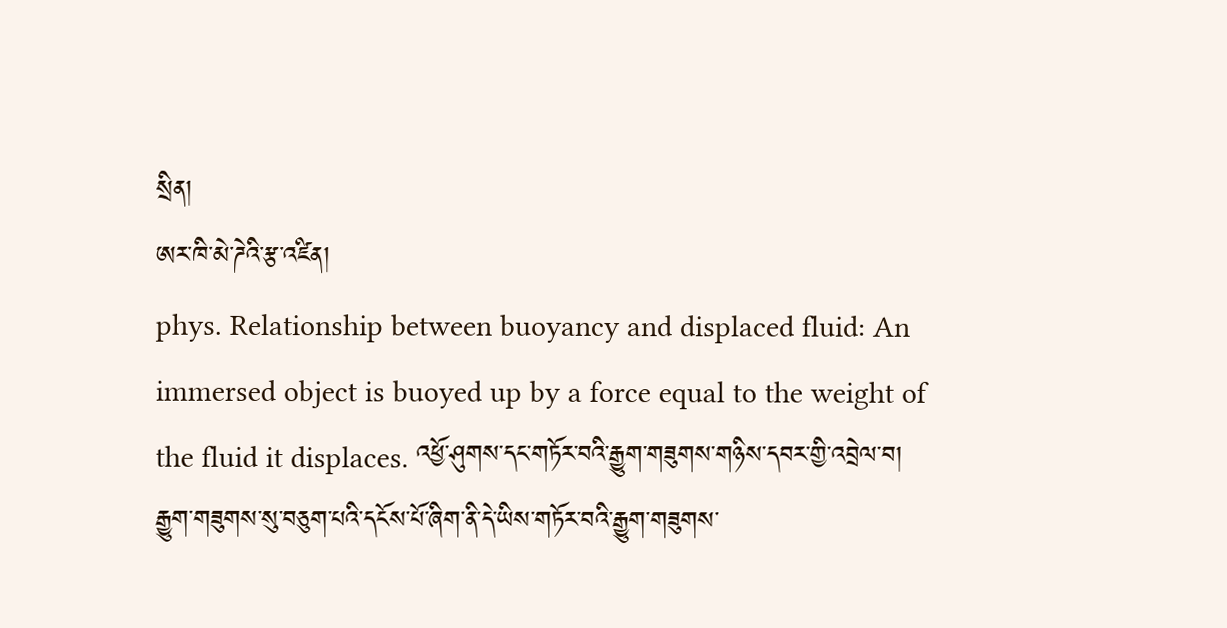སྲིན།
ཨར་ཁི་མེ་ཌེའི་རྩ་འཛིན།
phys. Relationship between buoyancy and displaced fluid: An immersed object is buoyed up by a force equal to the weight of the fluid it displaces. འཕྱོ་ཤུགས་དང་གཏོར་བའི་རྒྱུག་གཟུགས་གཉིས་དབར་གྱི་འབྲེལ་བ། རྒྱུག་གཟུགས་སུ་བཅུག་པའི་དངོས་པོ་ཞིག་ནི་དེ་ཡིས་གཏོར་བའི་རྒྱུག་གཟུགས་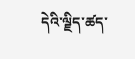དེའི་ལྗིད་ཚད་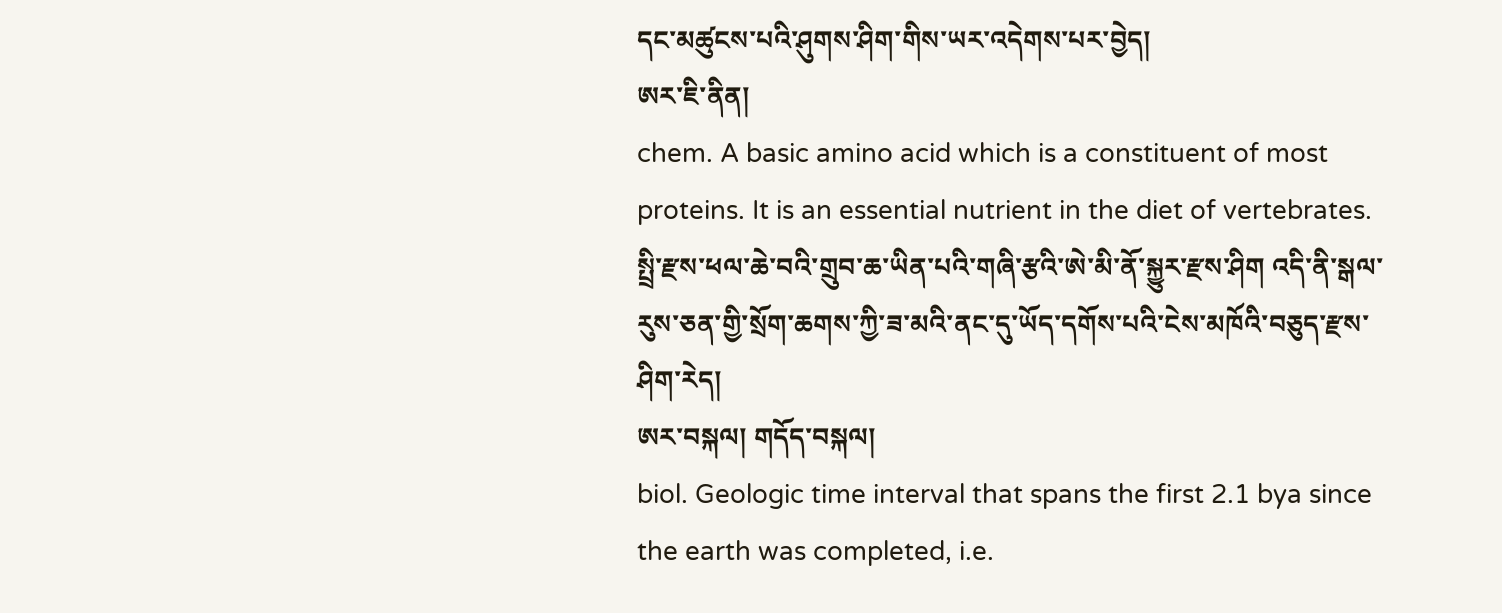དང་མཚུངས་པའི་ཤུགས་ཤིག་གིས་ཡར་འདེགས་པར་བྱེད།
ཨར་ཇི་ནིན།
chem. A basic amino acid which is a constituent of most proteins. It is an essential nutrient in the diet of vertebrates. སྤྲི་རྫས་ཕལ་ཆེ་བའི་གྲུབ་ཆ་ཡིན་པའི་གཞི་རྩའི་ཨེ་མི་ནོ་སྐྱུར་རྫས་ཤིག འདི་ནི་སྒལ་རུས་ཅན་གྱི་སྲོག་ཆགས་ཀྱི་ཟ་མའི་ནང་དུ་ཡོད་དགོས་པའི་ངེས་མཁོའི་བཅུད་རྫས་ཤིག་རེད།
ཨར་བསྐལ། གདོད་བསྐལ།
biol. Geologic time interval that spans the first 2.1 bya since the earth was completed, i.e.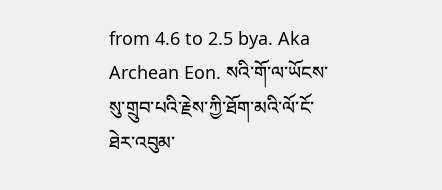from 4.6 to 2.5 bya. Aka Archean Eon. སའི་གོ་ལ་ཡོངས་སུ་གྲུབ་པའི་རྗེས་ཀྱི་ཐོག་མའི་ལོ་ངོ་ཐེར་འབུམ་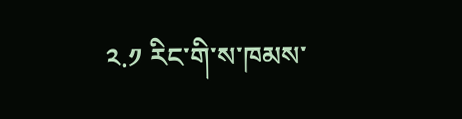༢.༡ རིང་གི་ས་ཁམས་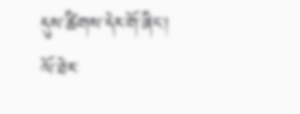དུས་ཚིགས་དེར་གོ་ཞིང་། ལོ་ཐེར་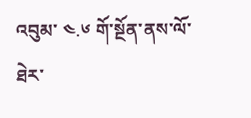འབུམ་ ༤.༦ གོ་སྔོན་ནས་ལོ་ཐེར་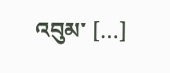འབུམ་ […]